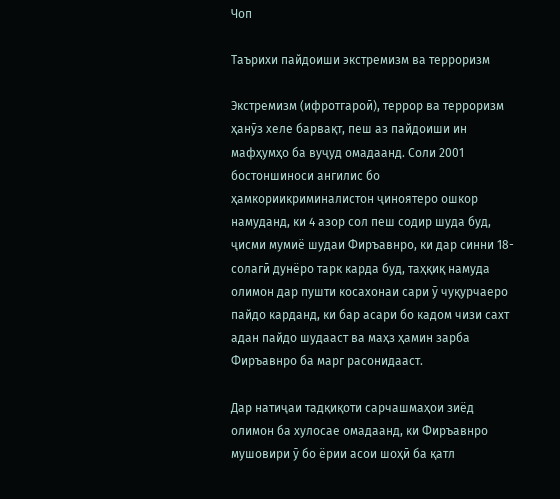Чоп

Таърихи пайдоиши экстремизм ва терроризм

Экстремизм (ифротгароӣ), террор ва терроризм ҳанӯз хеле барвақт, пеш аз пайдоиши ин мафҳумҳо ба вуҷуд омадаанд. Соли 2001 бостоншиноси ангилис бо ҳамкориикриминалистон ҷиноятеро ошкор намуданд, ки 4 азор сол пеш содир шуда буд, ҷисми мумиё шудаи Фиръавнро, ки дар синни 18-солагӣ дунёро тарк карда буд, таҳқиқ намуда олимон дар пушти косахонаи сари ӯ чуқурчаеро пайдо карданд, ки бар асари бо кадом чизи сахт адан пайдо шудааст ва маҳз ҳамин зарба Фиръавнро ба марг расонидааст.

Дар натиҷаи тадқиқоти сарчашмаҳои зиёд олимон ба хулосае омадаанд, ки Фиръавнро мушовири ӯ бо ёрии асои шоҳӣ ба қатл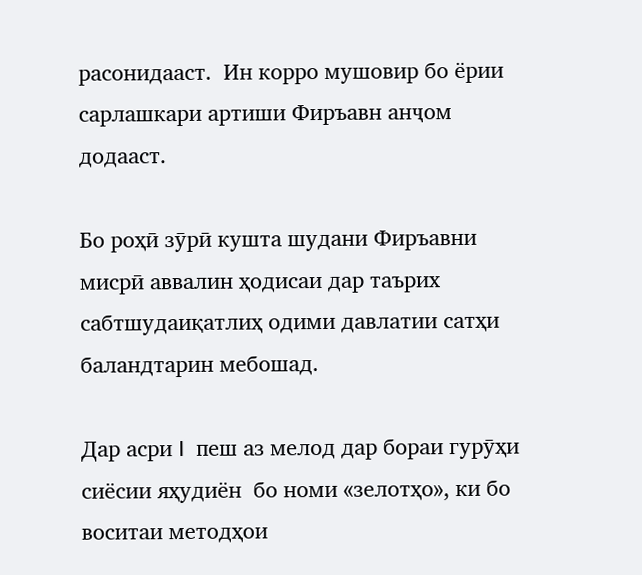расонидааст.  Ин корро мушовир бо ёрии сарлашкари артиши Фиръавн анҷом додааст.

Бо роҳӣ зӯрӣ кушта шудани Фиръавни мисрӣ аввалин ҳодисаи дар таърих сабтшудаиқатлиҳ одими давлатии сатҳи баландтарин мебошад.

Дар асри I  пеш аз мелод дар бораи гурӯҳи сиёсии яҳудиён  бо номи «зелотҳо», ки бо воситаи методҳои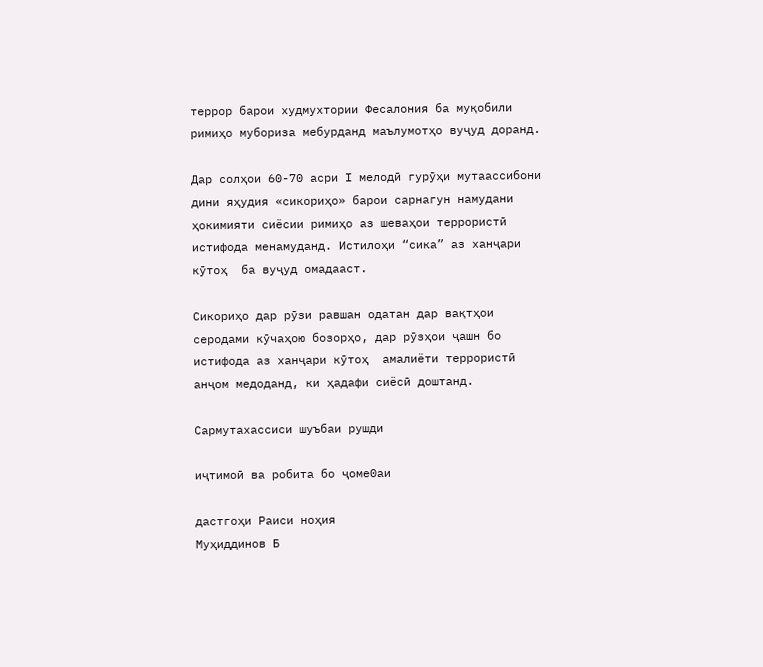террор барои худмухтории Фесалония ба муқобили римиҳо мубориза мебурданд маълумотҳо вуҷуд доранд.

Дар солҳои 60-70 асри I мелодӣ гурӯҳи мутаассибони дини яҳудия «сикориҳо» барои сарнагун намудани ҳокимияти сиёсии римиҳо аз шеваҳои террористӣ истифода менамуданд. Истилоҳи “сика” аз ханҷари кӯтоҳ  ба вуҷуд омадааст.

Сикориҳо дар рӯзи равшан одатан дар вақтҳои серодами кӯчаҳою бозорҳо, дар рӯзҳои ҷашн бо истифода аз ханҷари кӯтоҳ  амалиёти террористӣ анҷом медоданд, ки ҳадафи сиёсӣ доштанд.

Сармутахассиси шуъбаи рушди

иҷтимоӣ ва робита бо ҷоме0аи

дастгоҳи Раиси ноҳия                            Муҳиддинов Б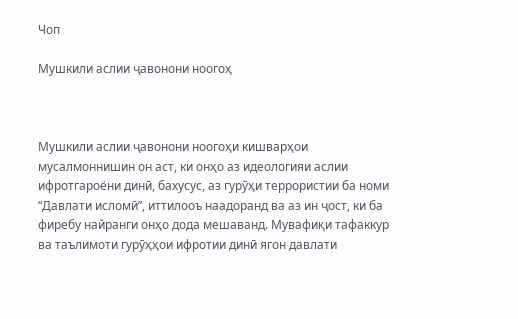Чоп

Мушкили аслии ҷавонони ноогоҳ



Мушкили аслии ҷавонони ноогоҳи кишварҳои мусалмоннишин он аст, ки онҳо аз идеологияи аслии ифротгароёни динӣ, бахусус, аз гурӯҳи террористии ба номи “Давлати исломӣ”, иттилооъ наадоранд ва аз ин ҷост, ки ба фиребу найранги онҳо дода мешаванд. Мувафиқи тафаккур ва таълимоти гурӯҳҳои ифротии динӣ ягон давлати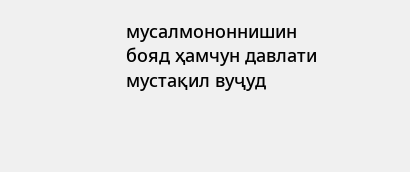мусалмононнишин бояд ҳамчун давлати мустақил вуҷуд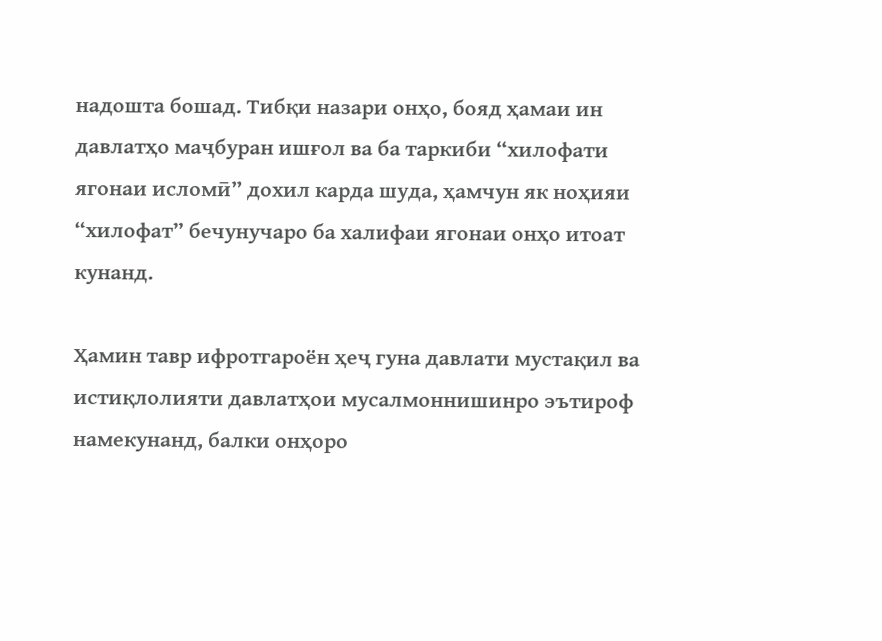надошта бошад. Тибқи назари онҳо, бояд ҳамаи ин давлатҳо маҷбуран ишғол ва ба таркиби “хилофати ягонаи исломӣ” дохил карда шуда, ҳамчун як ноҳияи “хилофат” бечунучаро ба халифаи ягонаи онҳо итоат кунанд.

Ҳамин тавр ифротгароён ҳеҷ гуна давлати мустақил ва истиқлолияти давлатҳои мусалмоннишинро эътироф намекунанд, балки онҳоро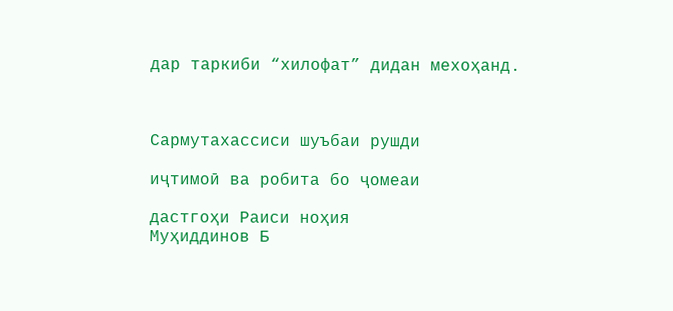дар таркиби “хилофат” дидан мехоҳанд.



Сармутахассиси шуъбаи рушди

иҷтимоӣ ва робита бо ҷомеаи

дастгоҳи Раиси ноҳия                            Муҳиддинов Б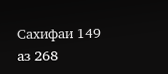Сахифаи 149 аз 268